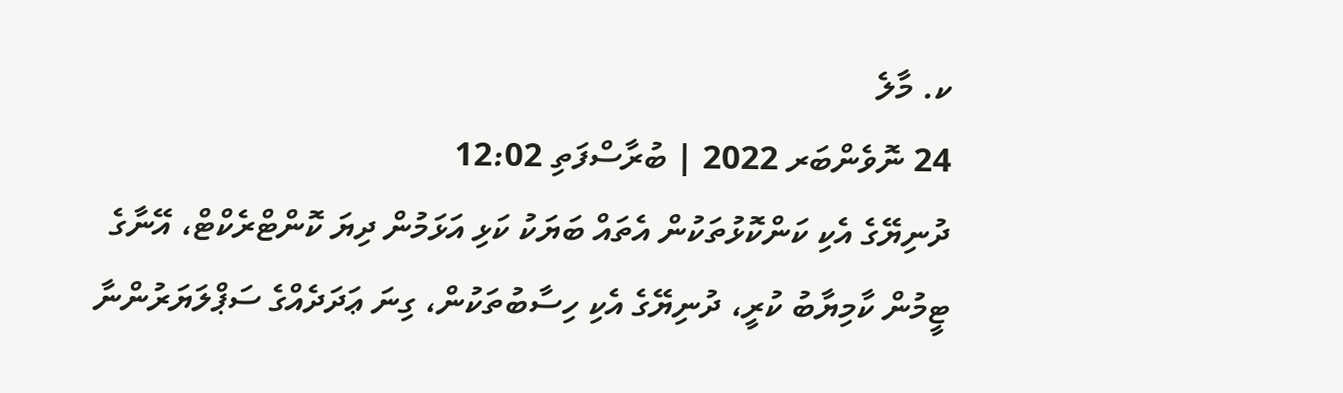ކ. މާލެ
24 ނޮވެންބަރ 2022 | ބުރާސްފަތި 12:02
ދުނިޔޭގެ އެކި ކަންކޮޅުތަކުން އެތައް ބަޔަކު ކަޅި އަޅަމުން ދިޔަ ކޮންޓްރެކްޓް، އޭނާގެ ޓީމުން ކާމިޔާބު ކުރީ، ދުނިޔޭގެ އެކި ހިސާބުތަކުން، ގިނަ ޢަދަދެއްގެ ސަޕްލަޔަރުންނާ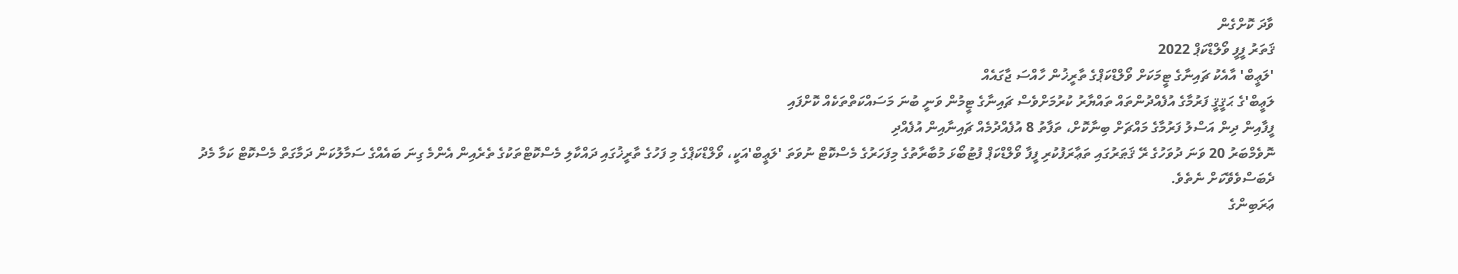ވާދަ ކޮށްގެން
ޤަތަރު ފީފީ ވޯލްޑްކަޕް 2022
'ލަޢީބް' އާއެކު ޗައިނާގެ ޓީމަކަށް ވޯލްޑްކަޕްގެ ތާރީޚުން ހާއްސަ ޖާގައެއް
ލަޢީބް'ގެ ޙަޤީޤީ ފަރުމާގެ އުފެއްދުންތައް ތައްޔާރު ކުރުމަށްވެސް ޗައިނާގެ ޓީމުން ވަނީ ބުނަ މަސައްކަތްތަކެއް ކޮށްފައި
ފީފާއިން ދިން އަސްލު ފަރުމާގެ މައްޗަށް ބިނާކޮށް، ތަފާތު 8 އުފެއްދުމެއް ޗައިނާއިން އުފެއްދި
ނޮވެމްބަރު 20 ވަނަ ދުވަހުގެ ރޭ ޤަޠަރުގައި ތަޢާރަފުކުރި ފީފާ ވޯލްޑްކަޕް ފުޓުބޯޅަ މުބާރާތުގެ މިފަހަރުގެ މެސްކޮޓް ނުވަތަ 'ލަޢީބް'އަކީ، ވޯލްޑްކަޕްގެ މި ފަހުގެ ތާރީޚުގައި ދައްކާލި މެސްކޮޓްތަކުގެ ތެރެއިން އެންމެ ގިނަ ބައެއްގެ ސަމާލުކަން ދަމާގަތް މެސްކޮޓް ކަމާ މެދު ދެބަސްވެވޭކަށް ނެތެވެ.
ޢަރަބިންގެ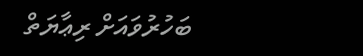ބަހުރުވައަށް ރިޢާޔަތް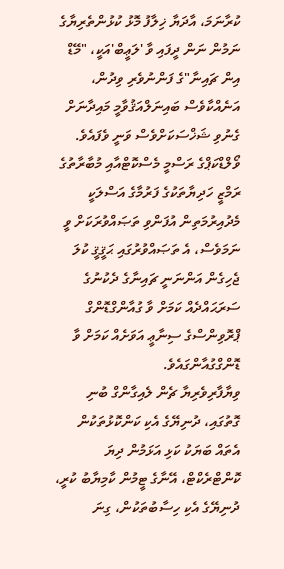ކުރާނަމަ، އާދަޔާ ޚިލާފު މޮޅު ކުޅުންތެރިޔާގެ ނަމުން ނަން ދީފައި ވާ 'ލަޢީބް'އަކީ، "މޭޑް އިން ޗައިނާ"ގެ ފަންނުވެރި ވިދުން، އަނެއްކާވެސް ބައިނަލްއަޤުވާމީ މައިދާނަށް ގެނުވި ޝަޚްސަކަށްވެސް ވަނީ ވެފައެވެ. ވޯލްޑްކަޕްގެ ރަސްމީ މެސްކޮޓްއާއި މުބާރާތުގެ ރަމްޒީ ހަދިޔާތަކުގެ ފަރުމާގެ އަސްލަކީ މެދުއިރުމަތިން އުފަންވި ތަޞައްވުރަކަށް ވީ ނަމަވެސް، އެ ތަޞައްވުރުގައި ޙަޤީޤީ ކުލަ ޖެހިގެން އަންނަނީ ޗައިނާގެ ދެކުނުގެ ސަރަޙައްދެއް ކަމަށް ވާ ގުއާންގްޑޮންގް ޕްރޮވިންސްގެ ސިނާޢީ އަވަށެއް ކަމަށް ވާ ޑޮންގްގުއާންގައެވެ.
ވިޔާފާރިވެރިޔާ ޗެން ލެއިގާންގް ބުނި ގޮތުގައި، ދުނިޔޭގެ އެކި ކަންކޮޅުތަކުން އެތައް ބަޔަކު ކަޅި އަޅަމުން ދިޔަ ކޮންޓްރެކްޓް، އޭނާގެ ޓީމުން ކާމިޔާބު ކުރީ، ދުނިޔޭގެ އެކި ހިސާބުތަކުން، ގިނަ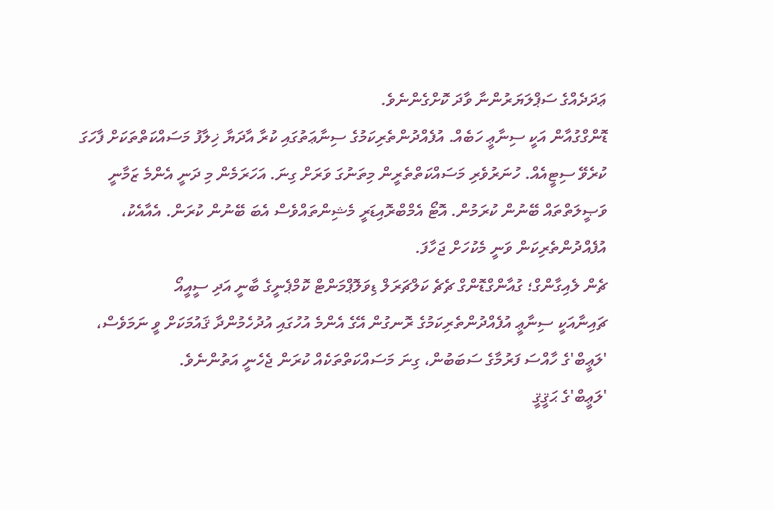ޢަދަދެއްގެ ސަޕްލަޔަރުންނާ ވާދަ ކޮށްގެންނެވެ.
ޑޮންގްގުއާން އަކީ ސިނާޢީ ހަބެއް. އުފެއްދުންތެރިކަމުގެ ސިނާޢަތުގައި ކުރާ އާދަޔާ ޚިލާފު މަސައްކަތްތަކަށް ފާހަގަ ކުރެވޭ ސިޓީއެއް. ހުނަރުވެރި މަސައްކަތްތެރީން މިތަނުގަ ވަރަށް ގިނަ. އަހަރަމެން މި ދަނީ އެންމެ ޒަމާނީ ވަޞީލަތްތައް ބޭނުން ކުރަމުން. އޮޓޯ އެމްބްރޮއިޑަރީ މެޝިންތައްވެސް އެބަ ބޭނުން ކުރަން. އެއާއެކު، އުފެއްދުންތެރިކަން ވަނީ މެކުހަށް ޖަހާފަ.
ޗެން ލެއިގާންގް؛ ގުއާންގްޑޮންގް ޗެޗެ ކަލްޗަރަލް ޑިވަލޮޕްމަންޓް ކޮމްޕެނީގެ ބާނީ އަދި ސީއީއޯ
ޗައިނާއަކީ ސިނާޢީ އުފެއްދުންތެރިކަމުގެ ރޮނގުން އޭގެ އެންމެ އުހުގައި އުދުހެމުންދާ ޤައުމަކަށް ވީ ނަމަވެސް، 'ލަޢީބް'ގެ ހާއްސަ ފަރުމާގެ ސަބަބުން، ގިނަ މަސައްކަތްތަކެއް ކުރަން ޖެހެނީ އަތުންނެވެ.
'ލަޢީބް'ގެ ޙަޤީޤީ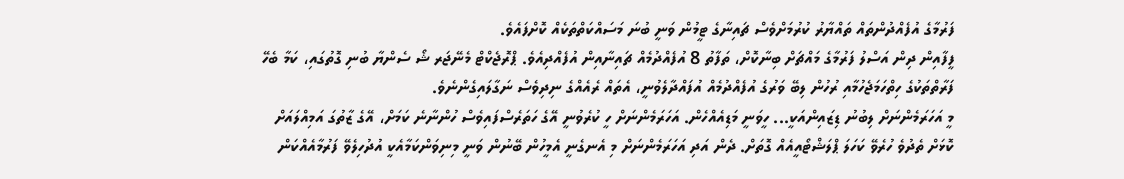ފަރުމާގެ އުފެއްދުންތައް ތައްޔާރު ކުރުމަށްވެސް ޗައިނާގެ ޓީމުން ވަނީ ބުނަ މަސައްކަތްތަކެއް ކޮށްފައެވެ.
ފީފާއިން ދިން އަސްލު ފަރުމާގެ މައްޗަށް ބިނާކޮށް، ތަފާތު 8 އުފެއްދުމެއް ޗައިނާއިން އުފެއްދިއެވެ. ޕްރޮޖެކްޓް މެނޭޖަރ ޝޯ ސެންޔާ ބުނި ގޮތުގައި، ކަމާ ބެހޭ ފަރާތްތަކުގެ ހިތްހަމަޖެހުމާއި ރުހުން ލިބޭ ވަރުގެ އުފެއްދުމެއް އުފައްދާލެވުނީ، އެތައް ރެއެއްގެ ނިދިވެސް ނަގާލައިގެންނެވެ.
މީ އަހަރަމެންނަށް ލިބުނު ޑިޒައިންއަކީ... ހީވަނީ މަޑިއެއްހެން. އަހަރަމެންނަށް ހީ ކުރެވުނީ އޭގެ ހަތަރެސްފައިވެސް ހުންނާނެ ކަމަށް، އޭގެ ޒާތުގަ އަމިއްލައަށް ކޮޅަށް ތެދުވެ ހުރެވޭ ކަހަލަ ޕްލަޝްޓޯއީއެއް ގޮތަށް. ދެން އަދި އަހަރަމެންނަށް މި އެނގެނީ އެމީހުން ބޭނުން ވަނީ މިނިވަންކަމާއެކީ އުދުހިލެވޭ ފަރުމާއެއްކަން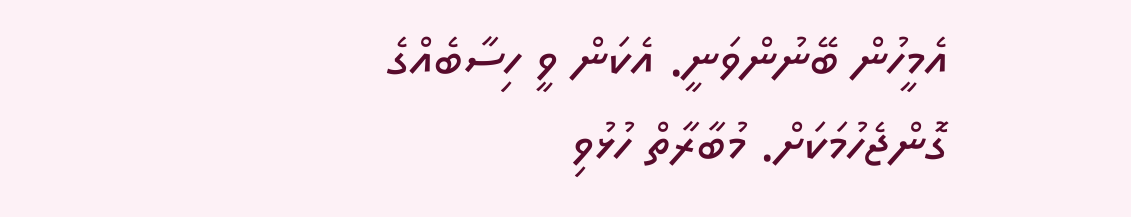އެމީހުން ބޭނުންވަނީ. އެކަން ވީ ހިސާބެއްގެ ގޮންޖެހުމަކަށް. މުބާރާތް ހުޅުވި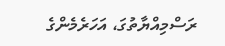ރަސްމިއްޔާތުގަ، އަހަރެމެންގެ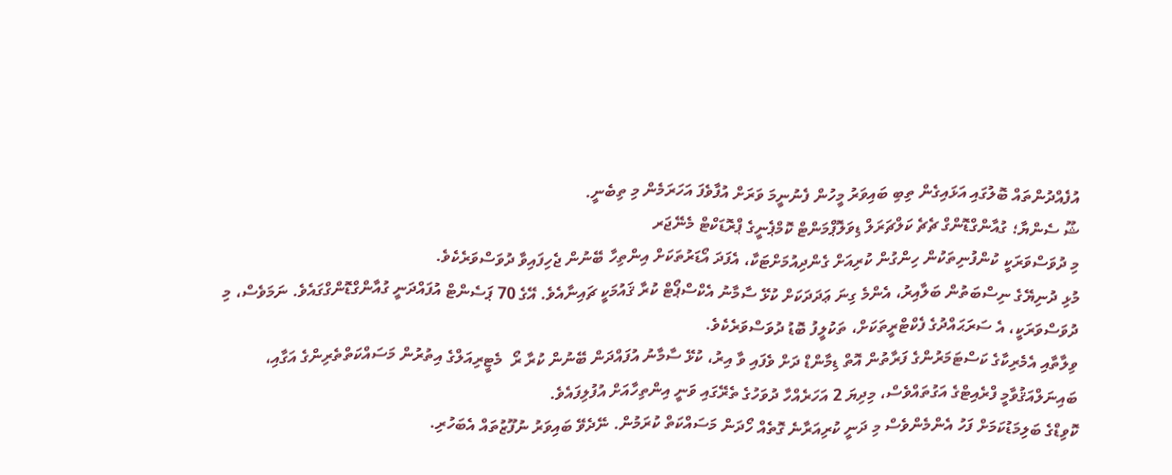އުފެއްދުންތައް ބޮލުގައި އަޅައިގެން ތިބި ބައިވަރު މީހުން ފެނުނީމަ ވަރަށް އުފާވެފަ އަހަރަމެން މި ތިބެނީ.
ޝޫ ސެންޔާ؛ ގުއާންގްޑޮންގް ޗެޗެ ކަލްޗަރަލް ޑިވަލޮޕްމަންޓް ކޮމްޕެނީގެ ޕްރޮޑަކްޓް މެނޭޖަރ
މި ދުވަސްވަރަކީ ކުންފުނިތަކުން ހިންގުން ކުރިއަށް ގެންދިއުމަށްޓަކާ، އެފަދަ އޯޑަރުތަކަށް އިންތިހާ ބޭނުން ޖެހިފައިވާ ދުވަސްވަރެކެވެ.
މުޅި ދުނިޔޭގެ ނިސްބަތުން ބަލާއިރު، އެންމެ ގިނަ ޢަދަދަކަށް ކުޅޭ ސާމާނު އެކްސްޕޯޓް ކުރާ ޤައުމަކީ ޗައިނާއެވެ. އޭގެ 70 ޕަސެންޓް އުފައްދަނީ ގުއާންގްޑޮންގްގައެވެ. ނަމަވެސް، މި ދުވަސްވަރަކީ، އެ ސަރަޙައްދުގެ ފެކްޓްރީތަކަށް، ތަކުލީފު ބޮޑު ދުވަސްވަރެކެވެ.
ވިލާތާއި އެމެރިކާގެ ކަސްޓަމަރުންގެ ފަރާތުން އޮތް ޑިމާންޑް ދަށް ވެފައި ވާ އިރު، ކުޅޭ ސާމާނު އުފައްދަން ބޭނުން ކުރާ ރޯ  މެޓީރިއަލްގެ އިތުރުން މަސައްކަތްތެރިންގެ އަގާއި، ބައިނަލްއަޤުވާމީ ފްރެއިޓްގެ އަގުތައްވެސް، މިދިޔަ 2 އަހަރެއްހާ ދުވަހުގެ ތެރޭގައި ވަނީ އިންތިހާއަށް އުފުލިފައެވެ.
ކޮވިޑްގެ ބަލިމަޑުކަމަށް ފަހު އެންމެންވެސް މި ދަނީ ކުރިއަރާނެ ގޮތެއް ހޯދަން މަސައްކަތް ކުރަމުން. ނޭދެވޭ ބައިވަރު ނުފޫޒުތައް އެބަހުރި.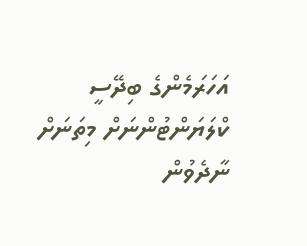އަހަރަމެންގެ ބިދޭސީ ކްލަޔަންޓުންނަށް މިތަނަށް ނާދެވުން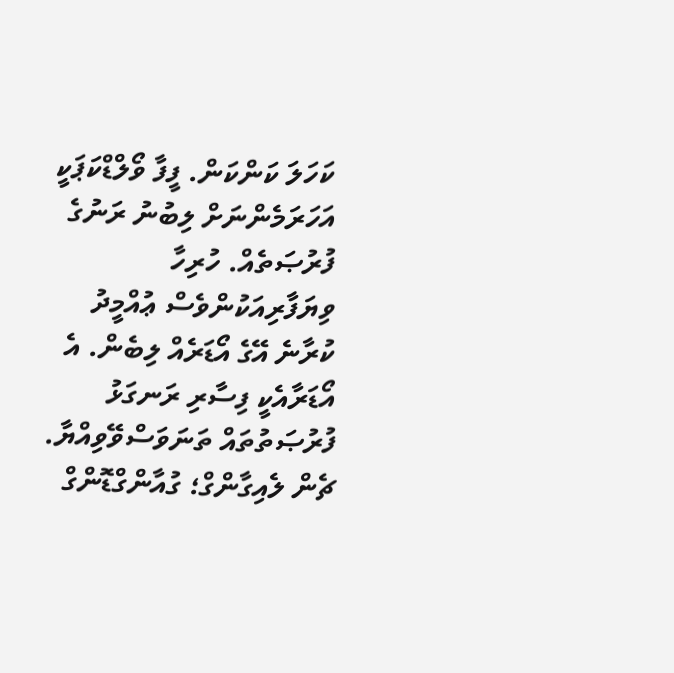ކަހަލަ ކަންކަން. ފީފާ ވޯލްޑްކަޕަކީ އަހަރަމެންނަށް ލިބުނު ރަނުގެ ފުރުޞަތެއް. ހުރިހާ ވިޔަފާރިއަކުންވެސް ޢުއްމީދު ކުރާނެ އޭގެ އޯޑަރެއް ލިބެން. އެ އޯޑަރާއެކީ ފިސާރި ރަނގަޅު ފުރުޞަތުތައް ތަނަވަސްވޭވިއްޔާ.
ޗެން ލެއިގާންގް؛ ގުއާންގްޑޮންގް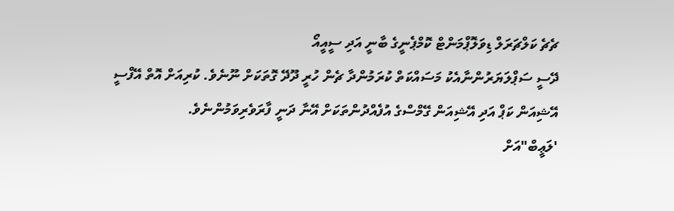ޗެޗެ ކަލްޗަރަލް ޑިވަލޮޕްމަންޓް ކޮމްޕެނީގެ ބާނީ އަދި ސީއީއޯ
ދޭސީ ސަޕްލަޔަރުންނާއެކު މަސައްކަތް ކުރަމުންދާ ޗެން ހުރީ ދޫދޭ ގޮތަކަށް ނޫނެވެ. ކުރިއަށް އޮތް އޭފްސީ އޭޝިއަން ކަޕް އަދި އޭޝިއަން ގޭމްސްގެ އުފެއްދުންތަކަށް އޭނާ ދަނީ ފާރަވެރިވަމުންނެވެ.
'ލަޢީބް"އަށް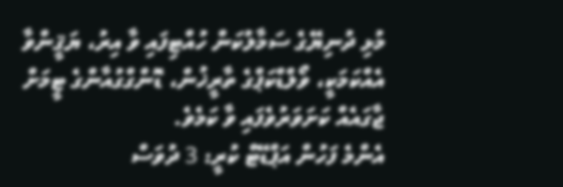މުޅި ދުނިޔޭގެ ސަމާލުކަން ހުއްޓިފައި ވާ އިރު، ޔަޤީންވާ އެއްކަމަކީ، ވޯލްޑްކަޕްގެ ތާރީޚުން، ޑޮންގްގުއާންގެ ޓީމަށް ޖާގައެއް ކަށަވަރުވެފައި ވާ ކަމެވެ.
އެންމެ ފަހުން އަޕްޑޭޓް ކުރީ: 3 ދުވަސް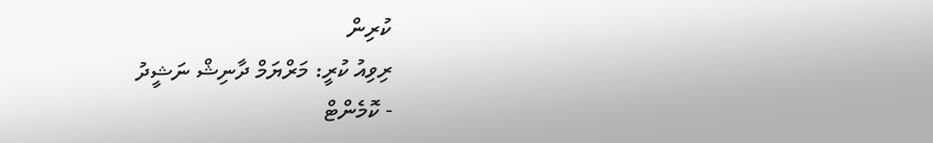ކުރިން
ރިވިއު ކުރީ: މަރްޔަމް ދާނިޝް ނަޝީދު
- ކޮމެންޓް